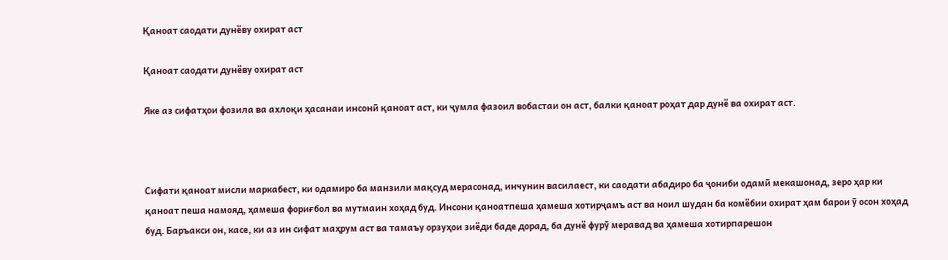Қаноат саодати дунёву охират аст

Қаноат саодати дунёву охират аст

Яке аз сифатҳои фозила ва ахлоқи ҳасанаи инсонӣ қаноат аст, ки ҷумла фазоил вобастаи он аст, балки қаноат роҳат дар дунё ва охират аст.



Сифати қаноат мисли маркабест, ки одамиро ба манзили мақсуд мерасонад, инчунин василаест, ки саодати абадиро ба ҷониби одамӣ мекашонад, зеро ҳар ки қаноат пеша намояд, ҳамеша фориғбол ва мутмаин хоҳад буд. Инсони қаноатпеша ҳамеша хотирҷамъ аст ва ноил шудан ба комёбии охират ҳам барои ӯ осон хоҳад буд. Баръакси он, касе, ки аз ин сифат маҳрум аст ва тамаъу орзуҳои зиёди баде дорад, ба дунё фурӯ меравад ва ҳамеша хотирпарешон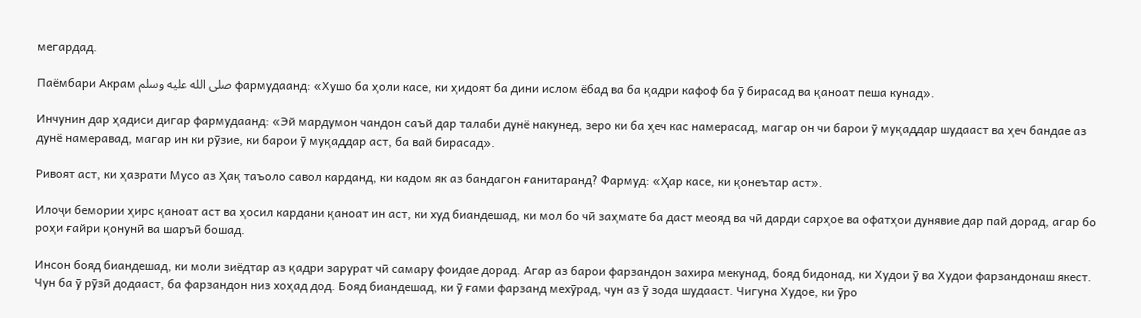мегардад.

Паёмбари Акрам صلى الله عليه وسلم фармудаанд: «Хушо ба ҳоли касе, ки ҳидоят ба дини ислом ёбад ва ба қадри кафоф ба ӯ бирасад ва қаноат пеша кунад».

Инчунин дар ҳадиси дигар фармудаанд: «Эй мардумон чандон саъй дар талаби дунё накунед, зеро ки ба ҳеч кас намерасад, магар он чи барои ӯ муқаддар шудааст ва ҳеч бандае аз дунё намеравад, магар ин ки рӯзие, ки барои ӯ муқаддар аст, ба вай бирасад».

Ривоят аст, ки ҳазрати Мусо аз Ҳақ таъоло савол карданд, ки кадом як аз бандагон ғанитаранд? Фармуд: «Ҳар касе, ки қонеътар аст».

Илоҷи бемории ҳирс қаноат аст ва ҳосил кардани қаноат ин аст, ки худ биандешад, ки мол бо чӣ заҳмате ба даст меояд ва чӣ дарди сарҳое ва офатҳои дунявие дар пай дорад, агар бо роҳи ғайри қонунӣ ва шаръӣ бошад.

Инсон бояд биандешад, ки моли зиёдтар аз қадри зарурат чӣ самару фоидае дорад. Агар аз барои фарзандон захира мекунад, бояд бидонад, ки Худои ӯ ва Худои фарзандонаш якест. Чун ба ӯ рӯзӣ додааст, ба фарзандон низ хоҳад дод. Бояд биандешад, ки ӯ ғами фарзанд мехӯрад, чун аз ӯ зода шудааст. Чигуна Худое, ки ӯро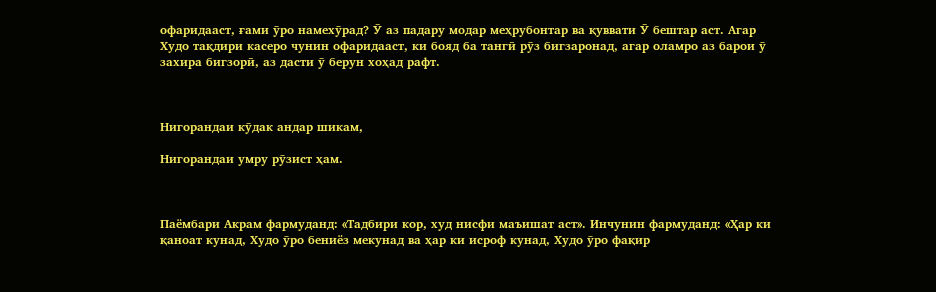офаридааст, ғами ӯро намехӯрад? Ӯ аз падару модар меҳрубонтар ва қуввати Ӯ бештар аст. Агар Худо тақдири касеро чунин офаридааст, ки бояд ба тангӣ рӯз бигзаронад, агар оламро аз барои ӯ захира бигзорӣ, аз дасти ӯ берун хоҳад рафт.



Нигорандаи кӯдак андар шикам,

Нигорандаи умру рӯзист ҳам.



Паёмбари Акрам фармуданд: «Тадбири кор, худ нисфи маъишат аст». Инчунин фармуданд: «Ҳар ки қаноат кунад, Худо ӯро бениёз мекунад ва ҳар ки исроф кунад, Худо ӯро фақир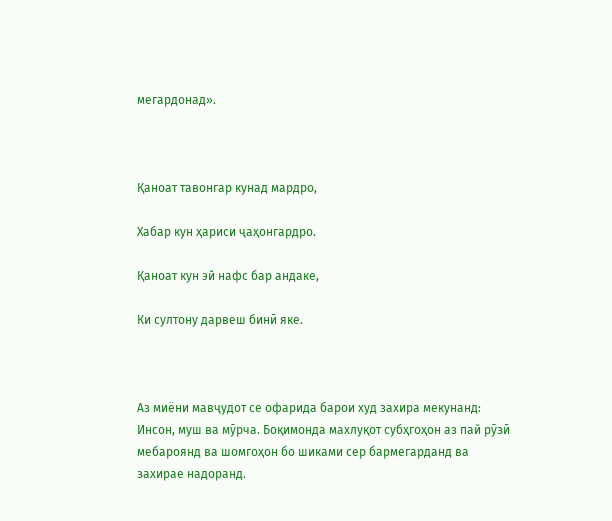мегардонад».



Қаноат тавонгар кунад мардро,

Хабар кун ҳариси ҷаҳонгардро.

Қаноат кун эй нафс бар андаке,

Ки султону дарвеш бинӣ яке.



Аз миёни мавҷудот се офарида барои худ захира мекунанд: Инсон, муш ва мӯрча. Боқимонда махлуқот субҳгоҳон аз пай рӯзӣ мебароянд ва шомгоҳон бо шиками сер бармегарданд ва захирае надоранд.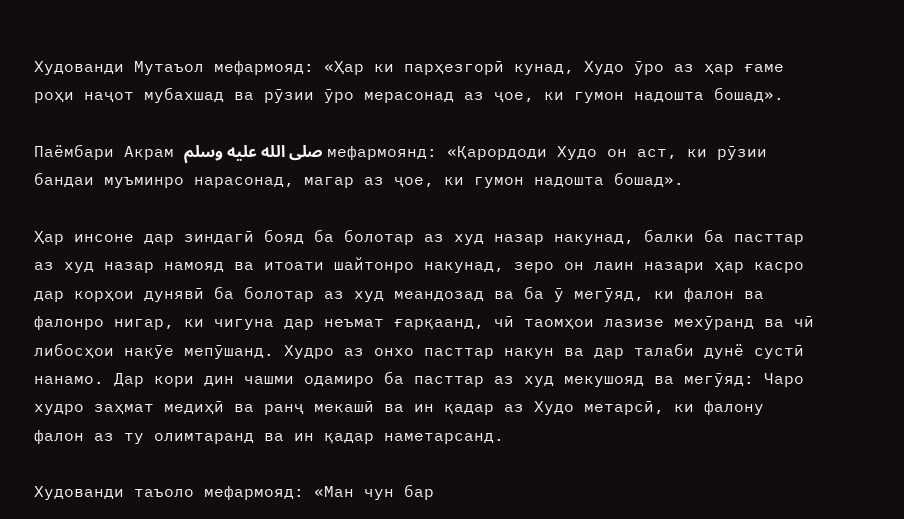Худованди Мутаъол мефармояд: «Ҳар ки парҳезгорӣ кунад, Худо ӯро аз ҳар ғаме роҳи наҷот мубахшад ва рӯзии ӯро мерасонад аз ҷое, ки гумон надошта бошад».

Паёмбари Акрам صلى الله عليه وسلم мефармоянд: «Қарордоди Худо он аст, ки рӯзии бандаи муъминро нарасонад, магар аз ҷое, ки гумон надошта бошад».

Ҳар инсоне дар зиндагӣ бояд ба болотар аз худ назар накунад, балки ба пасттар аз худ назар намояд ва итоати шайтонро накунад, зеро он лаин назари ҳар касро дар корҳои дунявӣ ба болотар аз худ меандозад ва ба ӯ мегӯяд, ки фалон ва фалонро нигар, ки чигуна дар неъмат ғарқаанд, чӣ таомҳои лазизе мехӯранд ва чӣ либосҳои накӯе мепӯшанд. Худро аз онхо пасттар накун ва дар талаби дунё сустӣ нанамо. Дар кори дин чашми одамиро ба пасттар аз худ мекушояд ва мегӯяд: Чаро худро заҳмат медиҳӣ ва ранҷ мекашӣ ва ин қадар аз Худо метарсӣ, ки фалону фалон аз ту олимтаранд ва ин қадар наметарсанд.

Худованди таъоло мефармояд: «Ман чун бар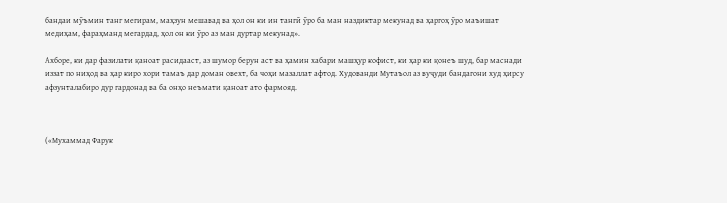бандаи мӯъмин танг мегирам, маҳзун мешавад ва ҳол он ки ин тангӣ ӯро ба ман наздиктар мекунад ва ҳаргоҳ ӯро маъишат медиҳам, фараҳманд мегардад, ҳол он ки ӯро аз ман дуртар мекунад».

Ахборе, ки дар фазилати қаноат расидааст, аз шумор берун аст ва ҳамин хабари машҳур кофист, ки ҳар ки қонеъ шуд, бар маснади иззат по ниҳод ва ҳар киро хори тамаъ дар доман овехт, ба чоҳи мазаллат афтод. Худованди Мутаъол аз вуҷуди бандагони худ ҳирсу афзунталабиро дур гардонад ва ба онҳо неъмати қаноат ато фармояд.



(«Мухаммад Фарук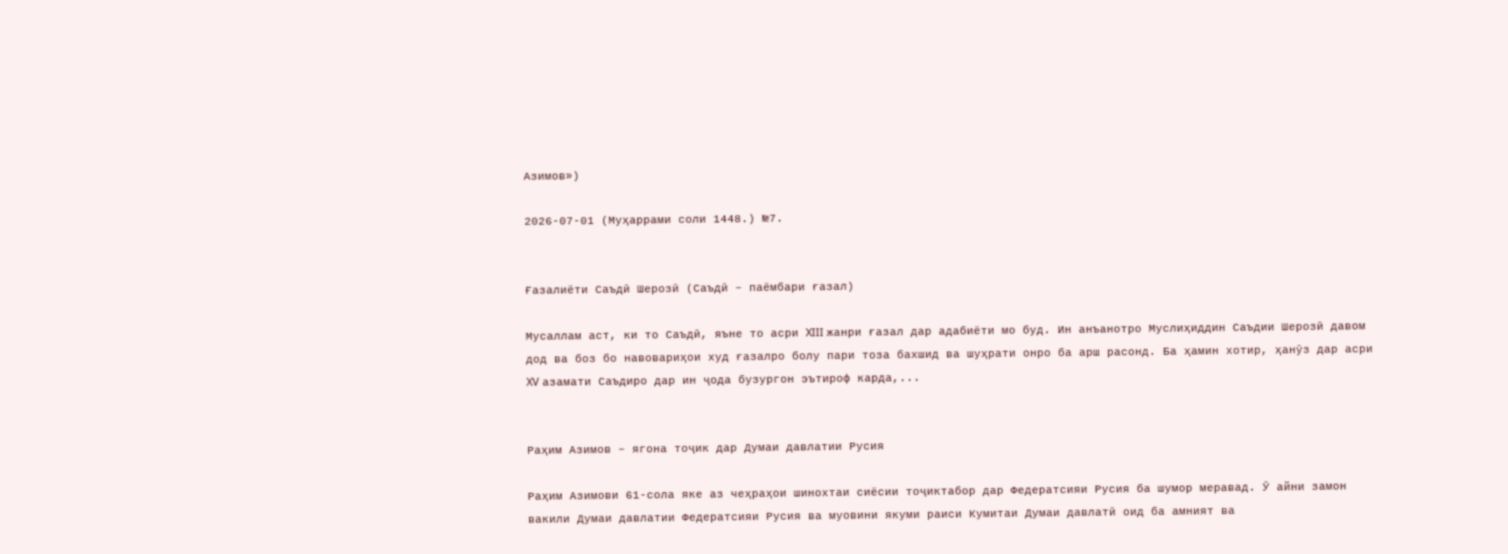Азимов»)

2026-07-01 (Муҳаррами соли 1448.) №7.


Ғазалиёти Саъдӣ Шерозӣ (Саъдӣ – паёмбари ғазал)

Мусаллам аст, ки то Саъдӣ, яъне то асри XIII жанри ғазал дар адабиёти мо буд. Ин анъанотро Муслиҳиддин Саъдии Шерозӣ давом дод ва боз бо навовариҳои худ ғазалро болу пари тоза бахшид ва шуҳрати онро ба арш расонд. Ба ҳамин хотир, ҳанӯз дар асри XV азамати Саъдиро дар ин ҷода бузургон эътироф карда,...


Раҳим Азимов – ягона тоҷик дар Думаи давлатии Русия

Раҳим Азимови 61-сола яке аз чеҳраҳои шинохтаи сиёсии тоҷиктабор дар Федератсияи Русия ба шумор меравад. Ӯ айни замон вакили Думаи давлатии Федератсияи Русия ва муовини якуми раиси Кумитаи Думаи давлатӣ оид ба амният ва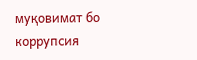муқовимат бо коррупсия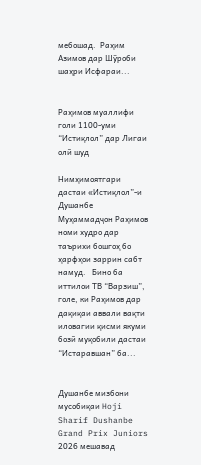мебошад.  Раҳим Азимов дар Шӯроби шаҳри Исфараи...


Раҳимов муаллифи голи 1100-уми “Истиқлол” дар Лигаи олӣ шуд

Нимҳимоятгари дастаи «Истиқлол”-и Душанбе Муҳаммадҷон Раҳимов номи худро дар таърихи бошгоҳ бо ҳарфҳои заррин сабт намуд.   Бино ба иттилои ТВ “Варзиш”, голе, ки Раҳимов дар дақиқаи аввали вақти иловагии қисми якуми бозӣ муқобили дастаи “Истаравшан” ба...


Душанбе мизбони мусобиқаи Hoji Sharif Dushanbe Grand Prix Juniors 2026 мешавад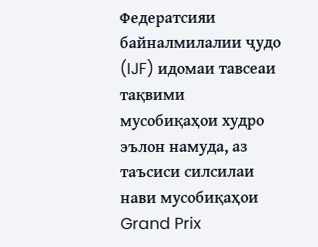Федератсияи байналмилалии ҷудо (IJF) идомаи тавсеаи тақвими мусобиқаҳои худро эълон намуда, аз таъсиси силсилаи нави мусобиқаҳои Grand Prix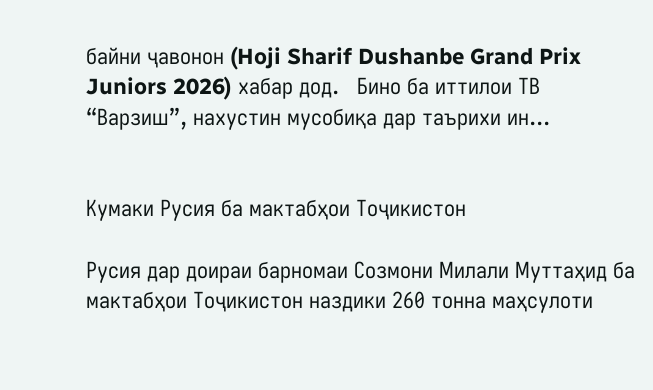байни ҷавонон (Hoji Sharif Dushanbe Grand Prix Juniors 2026) хабар дод.   Бино ба иттилои ТВ “Варзиш”, нахустин мусобиқа дар таърихи ин...


Кумаки Русия ба мактабҳои Тоҷикистон

Русия дар доираи барномаи Созмони Милали Муттаҳид ба мактабҳои Тоҷикистон наздики 260 тонна маҳсулоти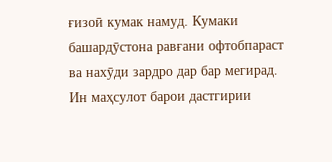ғизоӣ кумак намуд. Кумаки башардӯстона равғани офтобпараст ва нахӯди зардро дар бар мегирад. Ин маҳсулот барои дастгирии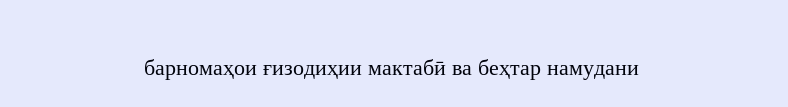барномаҳои ғизодиҳии мактабӣ ва беҳтар намудани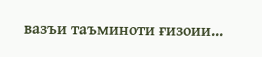вазъи таъминоти ғизоии...